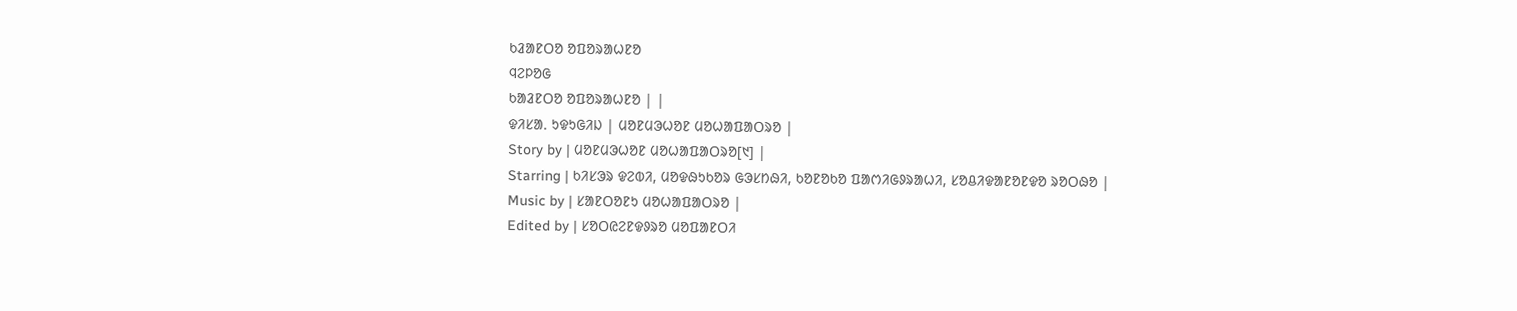ᱠᱲᱟᱱᱛᱚ ᱚᱯᱚᱨᱟᱦᱱᱚ
ᱧᱮᱞᱚᱜ
ᱠᱟᱲᱱᱛᱚ ᱚᱯᱚᱨᱟᱦᱱᱚ | |
ᱫᱤᱥᱟᱹ ᱩᱫᱩᱜᱤᱡ | ᱢᱚᱱᱢᱳᱦᱚᱱ ᱢᱚᱦᱟᱯᱟᱛᱨᱚ |
Story by | ᱢᱚᱱᱢᱳᱦᱚᱱ ᱢᱚᱦᱟᱯᱟᱛᱨᱚ[᱑] |
Starring | ᱠᱤᱥᱳᱨ ᱫᱮᱵᱤ, ᱢᱚᱫᱷᱩᱠᱚᱨ ᱜᱳᱥᱴᱷᱤ, ᱠᱚᱱᱚᱠᱚ ᱯᱟᱬᱤᱜᱽᱨᱟᱦᱤ, ᱥᱚᱪᱤᱫᱟᱱᱚᱱᱫᱚ ᱨᱚᱛᱷᱚ |
Music by | ᱥᱟᱱᱛᱚᱱᱩ ᱢᱚᱦᱟᱯᱟᱛᱨᱚ |
Edited by | ᱥᱚᱛᱭᱮᱱᱫᱽᱨᱚ ᱢᱚᱯᱟᱱᱛᱤ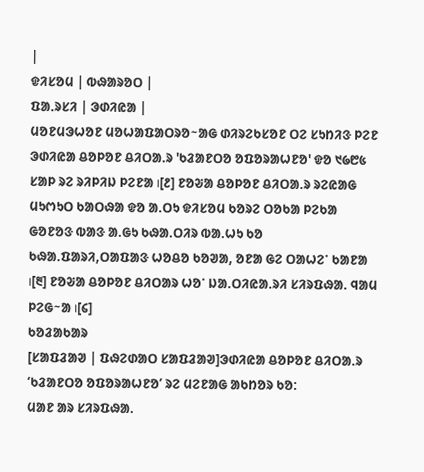|
ᱫᱤᱥᱚᱢ | ᱵᱷᱟᱨᱚᱛ |
ᱯᱟᱹᱨᱥᱤ | ᱳᱰᱤᱭᱟ |
ᱢᱚᱱᱢᱳᱦᱚᱱ ᱢᱚᱦᱟᱯᱟᱛᱨᱚᱻᱟᱜ ᱰᱤᱨᱮᱠᱥᱚᱱ ᱛᱮ ᱥᱩᱴᱤᱝ ᱞᱮᱱ ᱳᱰᱤᱭᱟ ᱪᱚᱞᱚᱱ ᱪᱤᱛᱟ.ᱨ 'ᱠᱲᱟᱱᱛᱚ ᱚᱯᱚᱨᱟᱦᱱᱚ' ᱫᱚ ᱑᱙᱘᱕ ᱥᱟᱞ ᱨᱮ ᱨᱤᱞᱤᱡ ᱞᱮᱱᱟ ।[᱒] ᱱᱚᱶᱟ ᱪᱚᱞᱚᱱ ᱪᱤᱛᱟ.ᱨ ᱨᱮᱭᱟᱜ ᱢᱩᱬᱩᱛ ᱠᱟᱛᱷᱟ ᱫᱚ ᱟ.ᱛᱩ ᱫᱤᱥᱚᱢ ᱠᱚᱨᱮ ᱛᱚᱠᱟ ᱞᱮᱠᱟ ᱜᱚᱱᱚᱝ ᱵᱟᱝ ᱟ.ᱜᱩ ᱠᱷᱟ.ᱛᱤᱨ ᱵᱟ.ᱦᱩ ᱠᱚ ᱠᱷᱟ.ᱯᱟᱨᱤ,ᱛᱟᱯᱟᱝ ᱦᱚᱪᱚ ᱠᱚᱣᱟ, ᱚᱱᱟ ᱜᱮ ᱛᱟᱦᱮᱸ ᱠᱟᱱᱟ ।[᱓] ᱱᱚᱶᱟ ᱪᱚᱞᱚᱱ ᱪᱤᱛᱟᱨ ᱦᱚᱸ ᱡᱟ.ᱛᱤᱭᱟ.ᱨᱤ ᱥᱤᱨᱯᱷᱟ. ᱧᱟᱢ ᱞᱮᱜᱻᱟ ।[᱔]
ᱠᱚᱲᱟᱠᱟᱨ
[ᱥᱟᱯᱲᱟᱣ | ᱯᱷᱮᱰᱟᱛ ᱥᱟᱯᱲᱟᱣ]ᱳᱰᱤᱭᱟ ᱪᱚᱞᱚᱱ ᱪᱤᱛᱟ.ᱨ ‘ᱠᱲᱟᱱᱛᱚ ᱚᱯᱚᱨᱟᱦᱱᱚ’ ᱨᱮ ᱢᱮᱱᱟᱜ ᱟᱠᱴᱚᱨ ᱠᱚ:
ᱢᱟᱱ ᱟᱨ ᱥᱤᱨᱯᱷᱟ.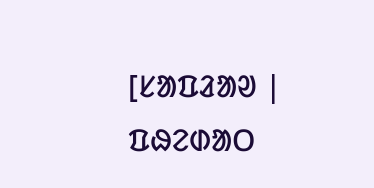[ᱥᱟᱯᱲᱟᱣ | ᱯᱷᱮᱰᱟᱛ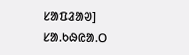ᱥᱟᱯᱲᱟᱣ]
ᱥᱟ.ᱠᱷᱭᱟ.ᱛ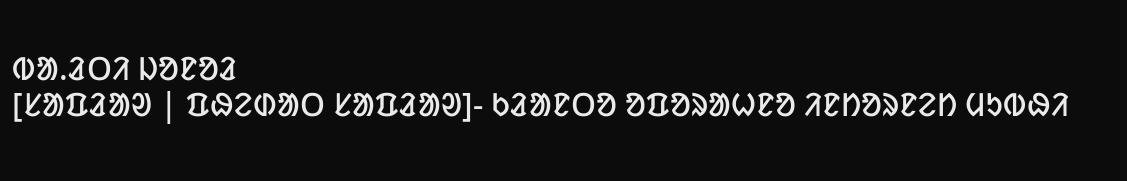ᱵᱟ.ᱲᱛᱤ ᱡᱚᱱᱚᱲ
[ᱥᱟᱯᱲᱟᱣ | ᱯᱷᱮᱰᱟᱛ ᱥᱟᱯᱲᱟᱣ]- ᱠᱲᱟᱱᱛᱚ ᱚᱯᱚᱨᱟᱦᱱᱚ ᱤᱱᱴᱚᱨᱱᱮᱴ ᱢᱩᱵᱷᱤ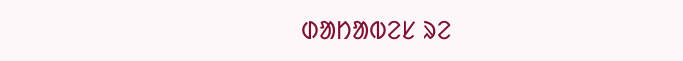ᱰᱟᱴᱟᱵᱮᱥ ᱨᱮ